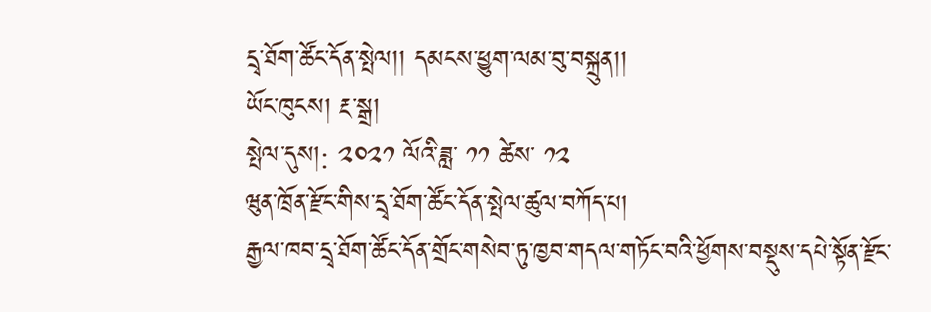དྲྭ་ཐོག་ཚོང་དོན་སྤེལ།། དམངས་ཕྱུག་ལམ་བུ་བསྐྲུན།།
ཡོང་ཁུངས། རྔ་སྒྲ།
སྤེལ་དུས།: ༢༠༢༡ ལོའི་ཟླ་ ༡༡ ཚེས་ ༡༢
ཝུན་ཁྲོན་རྫོང་གིས་དྲྭ་ཐོག་ཚོང་དོན་སྤེལ་ཚུལ་བཀོད་པ།
རྒྱལ་ཁབ་དྲྭ་ཐོག་ཚོང་དོན་གྲོང་གསེབ་ཏུ་ཁྱབ་གདལ་གཏོང་བའི་ཕྱོགས་བསྡུས་དཔེ་སྟོན་རྫོང་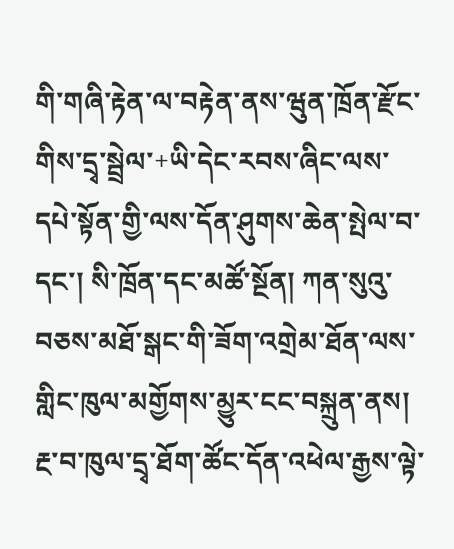གི་གཞི་རྟེན་ལ་བརྟེན་ནས་ཝུན་ཁྲོན་རྫོང་གིས་དྲྭ་སྦྲེལ་+ཡི་དེང་རབས་ཞིང་ལས་དཔེ་སྟོན་གྱི་ལས་དོན་ཤུགས་ཆེན་སྤེལ་བ་དང་། སི་ཁྲོན་དང་མཚོ་སྔོན། ཀན་སུའུ་བཅས་མཐོ་སྒང་གི་ཟོག་འགྲེམ་ཐོན་ལས་གླིང་ཁུལ་མགྱོགས་མྱུར་ངང་བསྐྲུན་ནས། རྔ་བ་ཁུལ་དྲྭ་ཐོག་ཚོང་དོན་འཕེལ་རྒྱས་ལྟེ་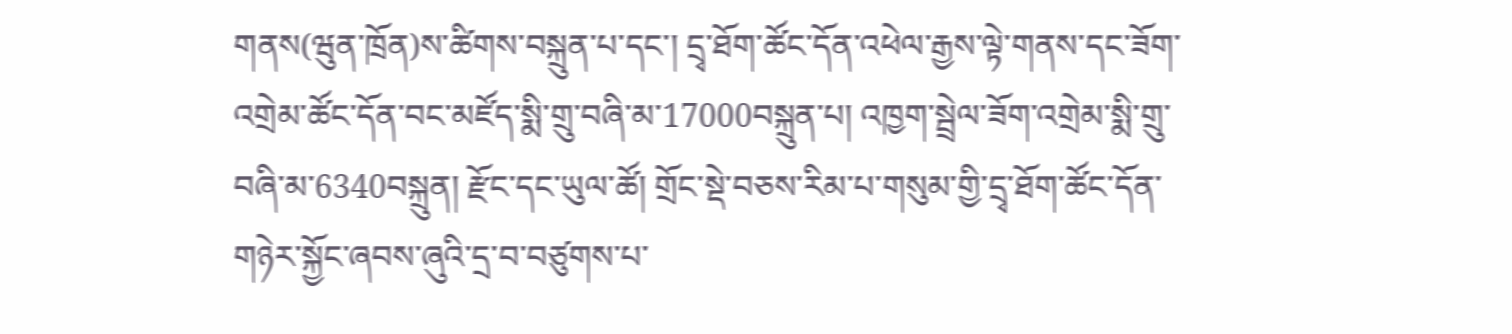གནས(ཝུན་ཁྲོན)ས་ཚིགས་བསྐྲུན་པ་དང་། དྲྭ་ཐོག་ཚོང་དོན་འཕེལ་རྒྱས་ལྟེ་གནས་དང་ཟོག་འགྲེམ་ཚོང་དོན་བང་མཛོད་སྨི་གྲུ་བཞི་མ་17000བསྐྲུན་པ། འཁྱག་སྦྲེལ་ཟོག་འགྲེམ་སྨི་གྲུ་བཞི་མ་6340བསྐྲུན། རྫོང་དང་ཡུལ་ཚོ། གྲོང་སྡེ་བཅས་རིམ་པ་གསུམ་གྱི་དྲྭ་ཐོག་ཚོང་དོན་གཉེར་སྐྱོང་ཞབས་ཞུའི་དྲ་བ་བཙུགས་པ་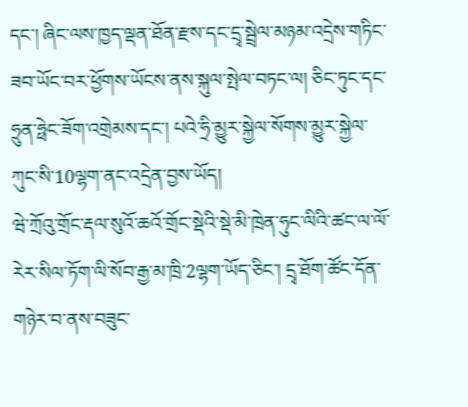དང་། ཞིང་ལས་ཁྱད་ལྡན་ཐོན་རྫས་དང་དྲྭ་སྦྲེལ་མཉམ་འདྲེས་གཏིང་ཟབ་ཡོང་བར་ཕྱོགས་ཡོངས་ནས་སྐུལ་སྤེལ་བཏང་ལ། ཅིང་ཏུང་དང་ཧྲུན་ཧྥེང་ཟོག་འགྲེམས་དང་། པའེ་ཧྲི་མྱུར་སྐྱེལ་སོགས་མྱུར་སྐྱེལ་ཀུང་སི་10ལྷག་ནང་འདྲེན་བྱས་ཡོད།
ཝེ་ཀྲོའུ་གྲོང་རྡལ་སུའོ་ཆའོ་གྲོང་སྡེའི་སྡེ་མི་ཁྲེན་ཧུང་ལིའི་ཚང་ལ་ལོ་རེར་སིལ་ཏོག་ལི་སོབ་རྒྱ་མ་ཁྲི་2ལྷག་ཡོད་ཅིང་། དྲྭ་ཐོག་ཚོང་དོན་གཉེར་བ་ནས་བཟུང་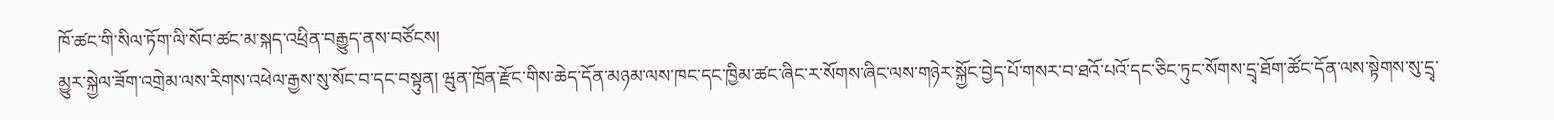ཁོ་ཚང་གི་སིལ་ཏོག་ལི་སོབ་ཚང་མ་སྐད་འཕྲིན་བརྒྱུད་ནས་བཙོངས།
མྱུར་སྐྱེལ་ཟོག་འགྲེམ་ལས་རིགས་འཕེལ་རྒྱས་སུ་སོང་བ་དང་བསྟུན། ཝུན་ཁྲོན་རྫོང་གིས་ཆེད་དོན་མཉམ་ལས་ཁང་དང་ཁྱིམ་ཚང་ཞིང་ར་སོགས་ཞིང་ལས་གཉེར་སྐྱོང་བྱེད་པོ་གསར་བ་ཐའོ་པའོ་དང་ཅིང་ཏུང་སོགས་དྲྭ་ཐོག་ཚོང་དོན་ལས་སྟེགས་སུ་དྲྭ་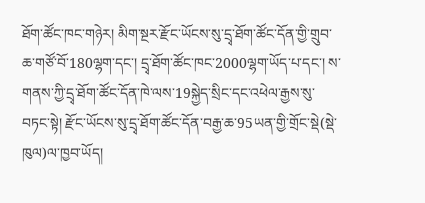ཐོག་ཚོང་ཁང་གཉེར། མིག་སྔར་རྫོང་ཡོངས་སུ་དྲྭ་ཐོག་ཚོང་དོན་གྱི་གྲུབ་ཆ་གཙོ་བོ་180ལྷག་དང་། དྲྭ་ཐོག་ཚོང་ཁང་2000ལྷག་ཡོད་པ་དང་། ས་གནས་ཀྱི་དྲྭ་ཐོག་ཚོང་དོན་ཁེ་ལས་19སྐྱེད་སྲིང་དང་འཕེལ་རྒྱས་སུ་བཏང་སྟེ། རྫོང་ཡོངས་སུ་དྲྭ་ཐོག་ཚོང་དོན་བརྒྱ་ཆ་95ཡན་གྱི་གྲོང་སྡེ(སྡེ་ཁུལ)ལ་ཁྱབ་ཡོད།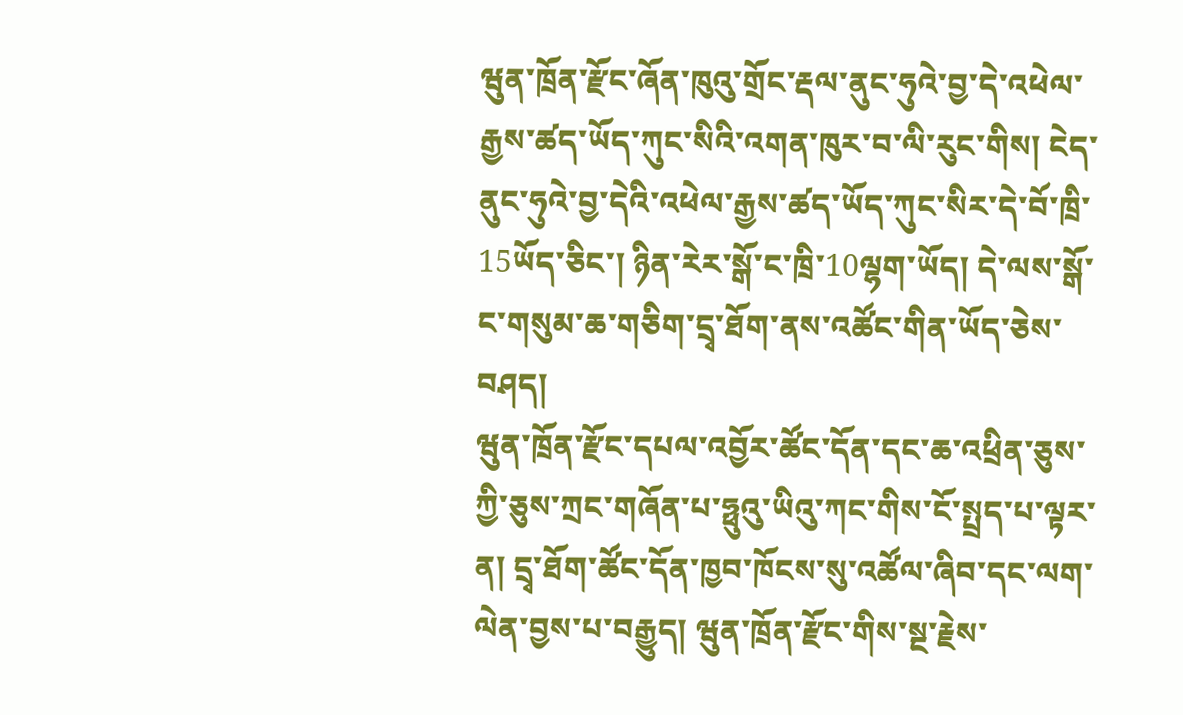ཝུན་ཁྲོན་རྫོང་ཞོན་ཁུའུ་གྲོང་རྡལ་ནུང་ཧུའེ་བྱ་དེ་འཕེལ་རྒྱས་ཚད་ཡོད་ཀུང་སིའི་འགན་ཁུར་བ་ལི་རུང་གིས། ངེད་ནུང་ཧུའེ་བྱ་དེའི་འཕེལ་རྒྱས་ཚད་ཡོད་ཀུང་སིར་དེ་བོ་ཁྲི་15ཡོད་ཅིང་། ཉིན་རེར་སྒོ་ང་ཁྲི་10ལྷག་ཡོད། དེ་ལས་སྒོ་ང་གསུམ་ཆ་གཅིག་དྲྭ་ཐོག་ནས་འཚོང་གིན་ཡོད་ཅེས་བཤད།
ཝུན་ཁྲོན་རྫོང་དཔལ་འབྱོར་ཚོང་དོན་དང་ཆ་འཕྲིན་ཅུས་ཀྱི་ཅུས་ཀྲང་གཞོན་པ་ཧྥུའུ་ཡིའུ་ཀང་གིས་ངོ་སྤྲད་པ་ལྟར་ན། དྲྭ་ཐོག་ཚོང་དོན་ཁྱབ་ཁོངས་སུ་འཚོལ་ཞིབ་དང་ལག་ལེན་བྱས་པ་བརྒྱུད། ཝུན་ཁྲོན་རྫོང་གིས་སྔ་རྗེས་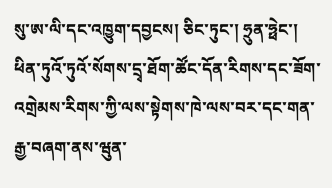སུ་ཨ་ལི་དང་འཁྱུག་དབྱངས། ཅིང་ཏུང་། ཧྲུན་ཧྥེང་། ཕིན་ཏུའོ་ཏུའོ་སོགས་དྲྭ་ཐོག་ཚོང་དོན་རིགས་དང་ཟོག་འགྲེམས་རིགས་ཀྱི་ལས་སྟེགས་ཁེ་ལས་བར་དང་གན་རྒྱ་བཞག་ནས་ཝུན་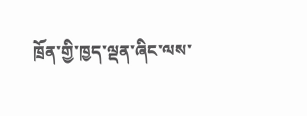ཁྲོན་གྱི་ཁྱད་ལྡན་ཞིང་ལས་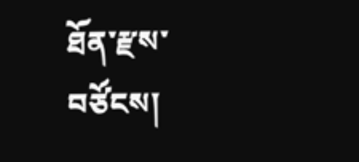ཐོན་རྫས་བཙོངས།